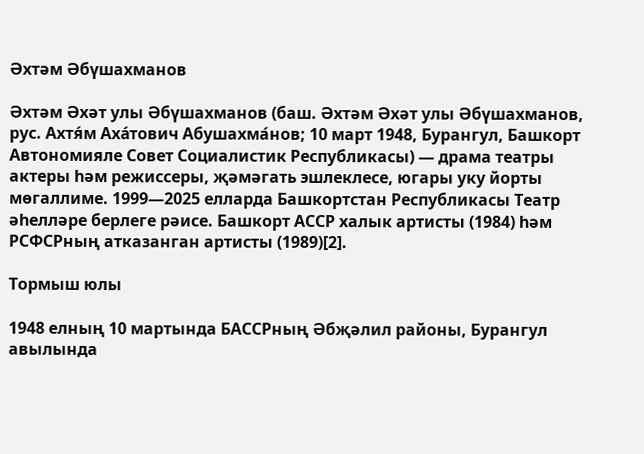Әхтәм Әбүшахманов

Әхтәм Әхәт улы Әбүшахманов (баш. Әхтәм Әхәт улы Әбүшахманов, рус. Ахтя́м Аха́тович Абушахма́нов; 10 март 1948, Бурангул, Башкорт Автономияле Совет Социалистик Республикасы) — драма театры актеры һәм режиссеры, җәмәгать эшлеклесе, югары уку йорты мөгаллиме. 1999—2025 елларда Башкортстан Республикасы Театр әһелләре берлеге рәисе. Башкорт АССР халык артисты (1984) һәм РСФСРның атказанган артисты (1989)[2].

Тормыш юлы

1948 елның 10 мартында БАССРның Әбҗәлил районы, Бурангул авылында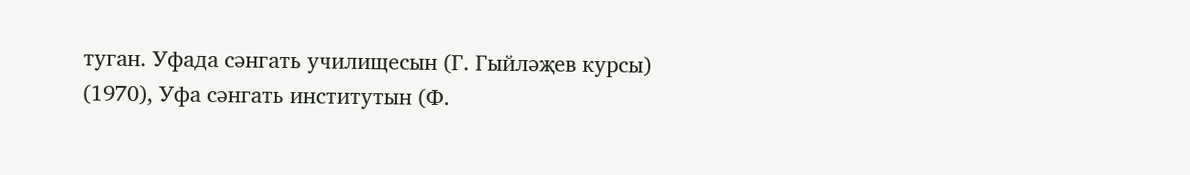туган. Уфада сәнгать училищесын (Г. Гыйләҗев курсы) (1970), Уфа сәнгать институтын (Ф.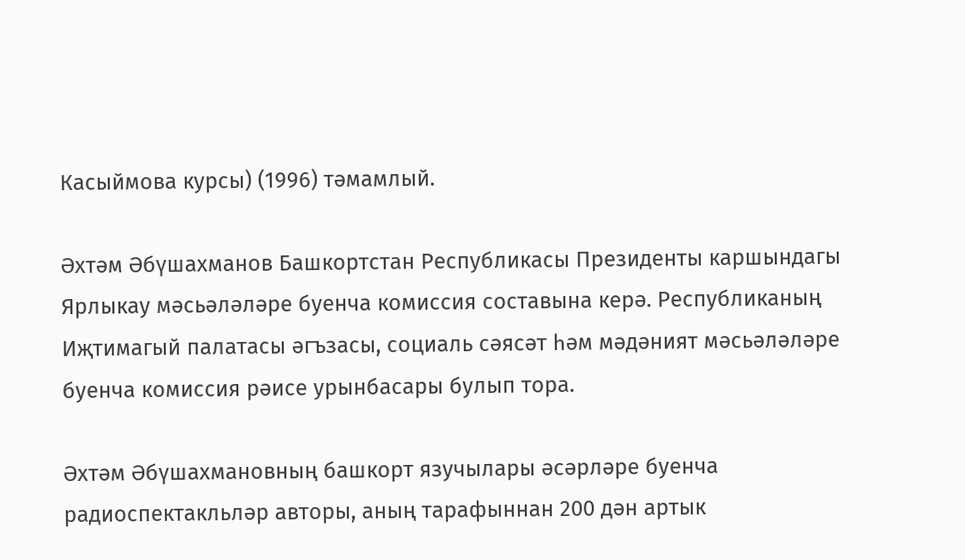Касыймова курсы) (1996) тәмамлый.

Әхтәм Әбүшахманов Башкортстан Республикасы Президенты каршындагы Ярлыкау мәсьәләләре буенча комиссия составына керә. Республиканың Иҗтимагый палатасы әгъзасы, социаль сәясәт һәм мәдәният мәсьәләләре буенча комиссия рәисе урынбасары булып тора.

Әхтәм Әбүшахмановның башкорт язучылары әсәрләре буенча радиоспектакльләр авторы, аның тарафыннан 200 дән артык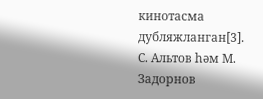кинотасма дубляжланган[3]. С. Альтов һәм М. Задорнов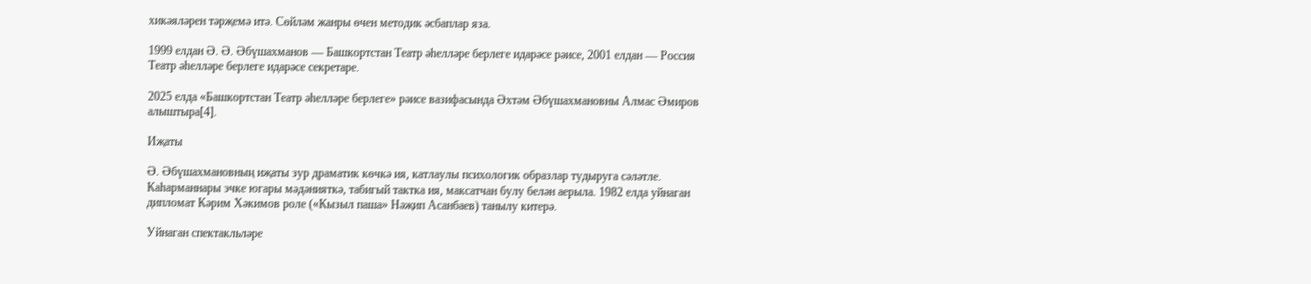хикәяләрен тәрҗемә итә. Сөйләм жанры өчен методик әсбаплар яза.

1999 елдан Ә. Ә. Әбүшахманов — Башкортстан Театр әһелләре берлеге идарәсе рәисе, 2001 елдан — Россия Театр әһелләре берлеге идарәсе секретаре.

2025 елда «Башкортстан Театр әһелләре берлеге» рәисе вазифасында Әхтәм Әбүшахмановны Алмас Әмиров алыштыра[4].

Иҗаты

Ә. Әбүшахмановның иҗаты зур драматик көчкә ия, катлаулы психологик образлар тудыруга сәләтле. Каһарманнары эчке югары мәдәнияткә, табигый тактка ия, максатчан булу белән аерыла. 1982 елда уйнаган дипломат Кәрим Хәкимов роле («Кызыл паша» Нәҗип Асанбаев) танылу китерә.

Уйнаган спектакльләре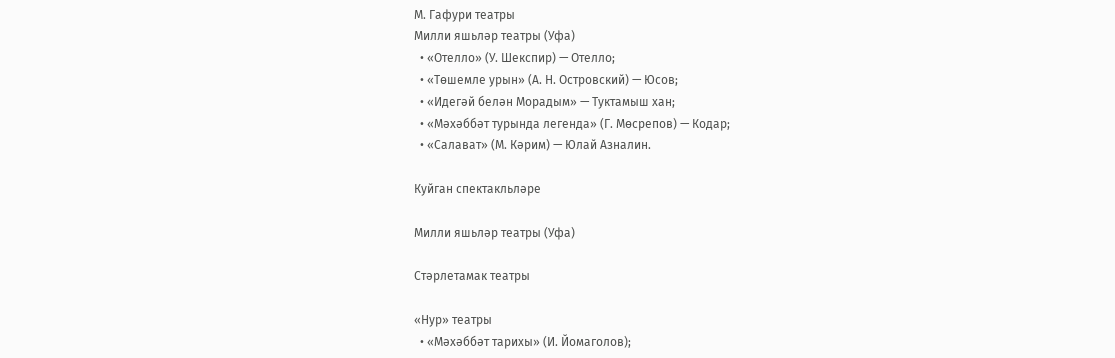М. Гафури театры
Милли яшьләр театры (Уфа)
  • «Отелло» (У. Шекспир) — Отелло;
  • «Төшемле урын» (А. Н. Островский) — Юсов;
  • «Идегәй белән Морадым» — Туктамыш хан;
  • «Мәхәббәт турында легенда» (Г. Мөсрепов) — Кодар;
  • «Салават» (М. Кәрим) — Юлай Азналин.

Куйган спектакльләре

Милли яшьләр театры (Уфа)

Стәрлетамак театры

«Нур» театры
  • «Мәхәббәт тарихы» (И. Йомаголов);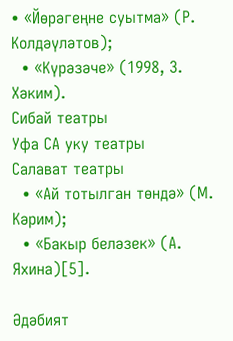• «Йөрәгеңне суытма» (Р. Колдәүләтов);
  • «Күрәзәче» (1998, З. Хәким).
Сибай театры
Уфа СА уку театры
Салават театры
  • «Ай тотылган төндә» (М. Кәрим);
  • «Бакыр беләзек» (А. Яхина)[5].

Әдәбият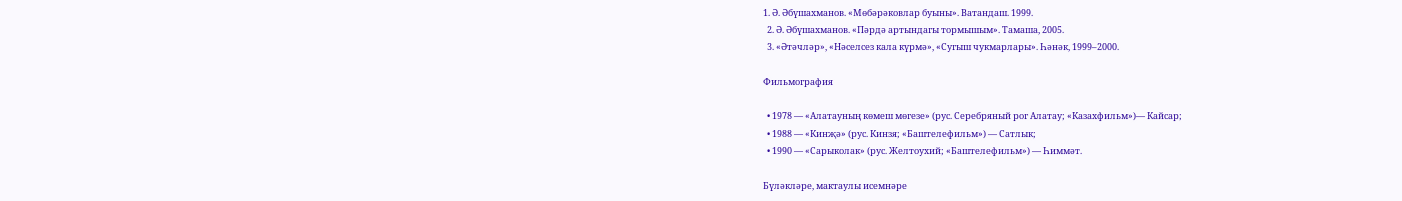1. Ә. Әбүшахманов. «Мөбәрәковлар буыны». Ватандаш. 1999.
  2. Ә. Әбүшахманов. «Пәрдә артындагы тормышым». Тамаша, 2005.
  3. «Әтәчләр», «Нәселсез кала күрмә», «Сугыш чукмарлары». Һәнәк, 1999–2000.

Фильмография

  • 1978 — «Алатауның көмеш мөгезе» (рус. Серебряный рог Алатау; «Казахфильм»)— Кайсар;
  • 1988 — «Кинҗә» (рус. Кинзя; «Баштелефильм») — Сатлык;
  • 1990 — «Сарыколак» (рус. Желтоухий; «Баштелефильм») — Һиммәт.

Бүләкләре, мактаулы исемнәре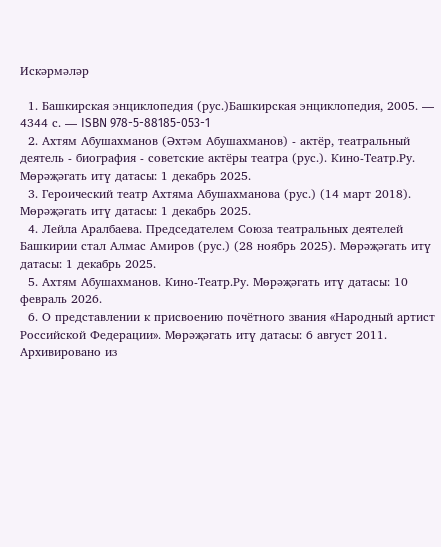Искәрмәләр

  1. Башкирская энциклопедия (рус.)Башкирская энциклопедия, 2005. — 4344 с. — ISBN 978-5-88185-053-1
  2. Ахтям Абушахманов (Әхтәм Абушахманов) - актёр, театральный деятель - биография - советские актёры театра (рус.). Кино-Театр.Ру. Мөрәҗәгать итү датасы: 1 декабрь 2025.
  3. Героический театр Ахтяма Абушахманова (рус.) (14 март 2018). Мөрәҗәгать итү датасы: 1 декабрь 2025.
  4. Лейла Аралбаева. Председателем Союза театральных деятелей Башкирии стал Алмас Амиров (рус.) (28 ноябрь 2025). Мөрәҗәгать итү датасы: 1 декабрь 2025.
  5. Ахтям Абушахманов. Кино-Театр.Ру. Мөрәҗәгать итү датасы: 10 февраль 2026.
  6. О представлении к присвоению почётного звания «Народный артист Российской Федерации». Мөрәҗәгать итү датасы: 6 август 2011. Архивировано из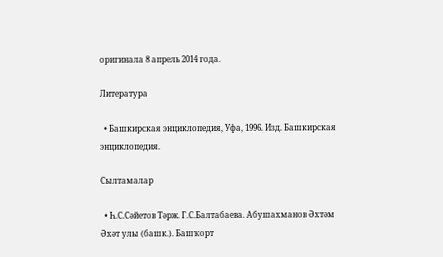оригинала 8 апрель 2014 года.

Литература

  • Башкирская энциклопедия, Уфа, 1996. Изд. Башкирская энциклопедия.

Сылтамалар

  • Һ.С.Сәйетов Тәрж. Г.С.Балтабаева. Абушахманов Әхтәм Әхәт улы (башк.). Башҡорт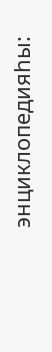энциклопедияһы: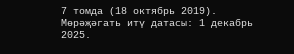7 томда (18 октябрь 2019). Мөрәҗәгать итү датасы: 1 декабрь 2025.